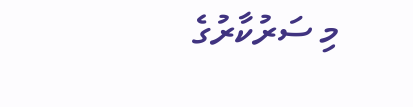މި ސަރުކާރުގެ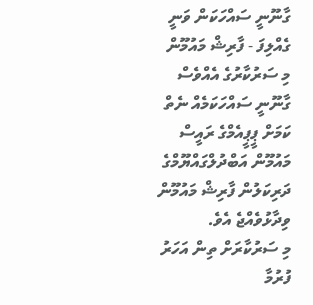ގާނޫނީ ސައްހަކަން ވަނީ ގެއްލިފަ - ފާރިޝް މައުމޫން
މި ސަރުކާރުގެ އެއްވެސް ގާނޫނީ ސައްހަކަމެއް ނެތް ކަމަށް ޕީޕީއެމްގެ ރައީސް މައުމޫން އަބްދުލްގައްޔޫމްގެ ދަރިކަލުން ފާރިޝް މައުމޫން ވިދާޅުވެއްޖެ އެވެ.
މި ސަރުކާރަށް ތިން އަހަރު ފުރުމާ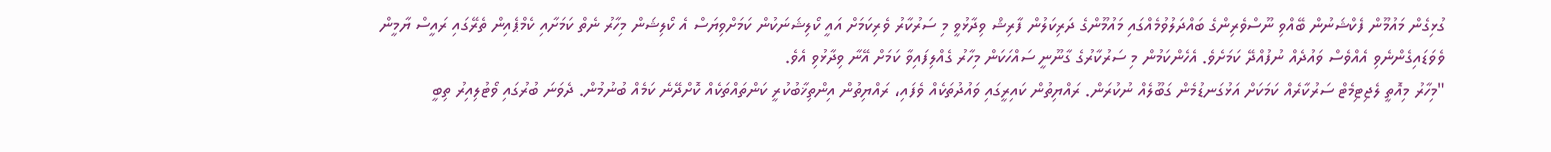ގުޅިގެން މައުމޫން ފެކްޝަނުން ބޭއްވި ނޫސްވެރިންގެ ބައްދަލުވުމެއްގައި މައުމޫންގެ ދަރިކަލުން ފާރިޝް ވިދާޅުވީ މި ސަރުކާރު ވެރިކަމަށް އައީ ކޯލިޝަނަކުން ކަމަށްވިޔަސް އެ ކޯލިޝަން މިހާރު ނެތް ކަމަށާއި ކެމްޕެއިން ތެރޭގައި ރައީސް ޔާމީން ވެވަޑައިގެންނެވި އެއްވެސް ވައުދެއް ނުފުއްދޭ ކަމަށެވެ. އެހެންކަމުން މި ސަރުކާރުގެ ގާނޫނީ ސައްހަކަން މިހާރު ގެއްލިފައިވާ ކަމަށް އޭނާ ވިދާޅުވި އެވެ.
"މިހާރު މިއޮތީ ލެޖިޓިމެޓް ސަރުކާރެއް ކަމަކަށް އަޅުގަނޑުމެން ގަބޫލެއް ނުކުރަން. ރައްޔިތުން ކައިރީގައި ވައުދުތަކެއް ވެފައި، ރައްޔިތުން އިންތިޚާބުކުރީ ކަންތައްތަކެއް ކޮށްދޭނެ ކަމެއް ބުނުމުން. ދެވަނަ ބުރުގައި ވޯޓުލިއިރު ތިބީ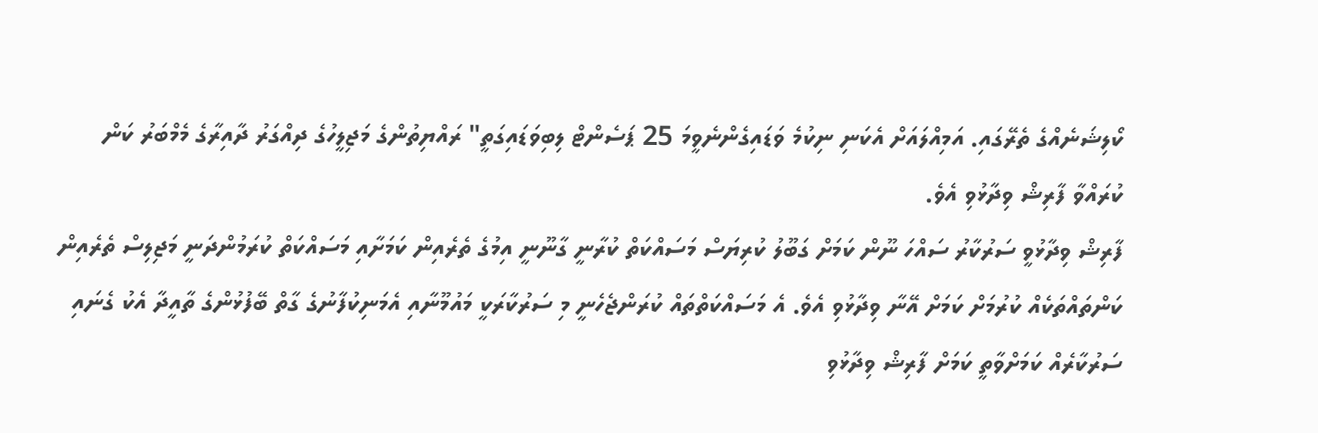ކޯލިޝަނެއްގެ ތެރޭގައި. އަމިއްލައަށް އެކަނި ނިކުމެ ވަޑައިގެންނެވީމަ 25 ޕަސެންޓް ލިބިވަޑައިގަތީ" ރައްޔިތުންގެ މަޖިލީހުގެ ދިއްގަރު ދާއިރާގެ މެމްބަރު ކަން ކުރައްވާ ފާރިޝް ވިދާޅުވި އެވެ.
ފާރިޝް ވިދާޅުވީ ސަރުކާރު ސައްހަ ނޫން ކަމަށް ގަބޫލު ކުރިޔަސް މަސައްކަތް ކުރާނީ ގާނޫނީ އިމުގެ ތެރެއިން ކަމަށާއި މަސައްކަތް ކުރަމުންދަނީ މަޖިލިސް ތެރެއިން ކަންތައްތަކެއް ކުރުމަށް ކަމަށް އޭނާ ވިދާޅުވި އެވެ. އެ މަސައްކަތްތައް ކުރަންޖެހެނީ މި ސަރުކާރަކީ މައުމޫނާއި އެމަނިކުފާނުގެ ގާތް ބޭފުޅުންގެ ތާއީދާ އެކު ގެނައި ސަރުކާރެއް ކަމަށްވާތީ ކަމަށް ފާރިޝް ވިދާޅުވި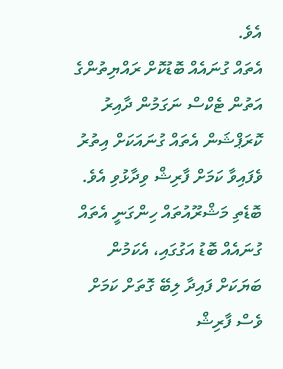އެވެ.
އެތައް ގުނައެއް ބޮޑުކޮށް ރައްޔިތުންގެ އަތުން ޓެކްސް ނަގަމުން ދާއިރު ކޮރަޕްޝަން އެތައް ގުނައަކަށް އިތުރު ވެފައިވާ ކަމަށް ފާރިޝް ވިދާޅުވި އެވެ. ބޮޑެތި މަޝްރޫއުތައް ހިންގަނީ އެތައް ގުނައެއް ބޮޑު އަގުގައި، އެކަމުން ބަޔަކަށް ފައިދާ ލިބޭ ގޮތަށް ކަމަށް ވެސް ފާރިޝް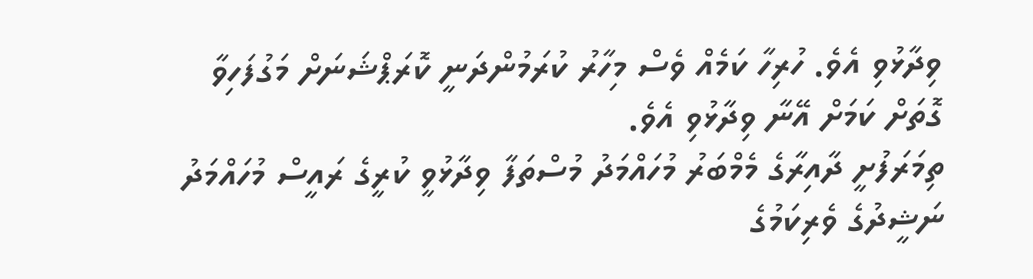ވިދާޅުވި އެވެ. ހުރިހާ ކަމެއް ވެސް މިހާރު ކުރަމުންދަނީ ކޮރަޕްޝަނަށް މަގުފަހިވާ ގޮތަށް ކަމަށް އޭނާ ވިދާޅުވި އެވެ.
ތިމަރަފުށީ ދާއިރާގެ މެމްބަރު މުހައްމަދު މުސްތަފާ ވިދާޅުވީ ކުރީގެ ރައީސް މުހައްމަދު ނަޝީދުގެ ވެރިކަމުގެ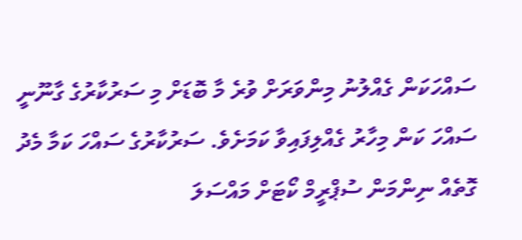ސައްހަކަން ގެއްލުނު މިންވަރަށް ވުރެ މާ ބޮޑަށް މި ސަރުކާރުގެ ގާނޫނީ ސައްހަ ކަން މިހާރު ގެއްލިފައިވާ ކަމަށެވެ. ސަރުކާރުގެ ސައްހަ ކަމާ މެދު ގޮތެއް ނިންމަން ސުޕްރީމް ކޯޓަށް މައްސަލަ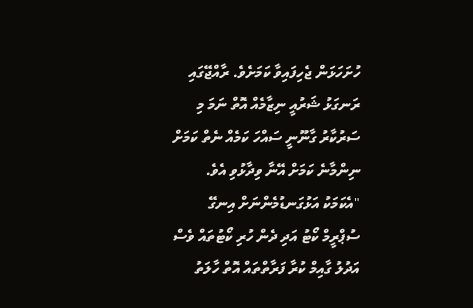ހުށަހަޅަން ޖެހިފައިވާ ކަމަށެވެ. ރާއްޖޭގައި ރަނގަޅު ޝަރުއީ ނިޒާމެއް އޮތް ނަމަ މި ސަރުކާރު ގާނޫނީ ސައްހަ ކަމެއް ނެތް ކަމަށް ނިންމާނެ ކަމަށް އޭނާ ވިދާޅުވި އެވެ.
"އެކަމަކު އަޅުގަނޑުމެންނަށް އިނގޭ ސުޕްރީމް ކޯޓު އަދި ދެން ހުރި ކޯޓުތައް ވެސް އަދުލު ގާއިމް ކުރާ ފަރާތްތައް އޮތް ހާލަތު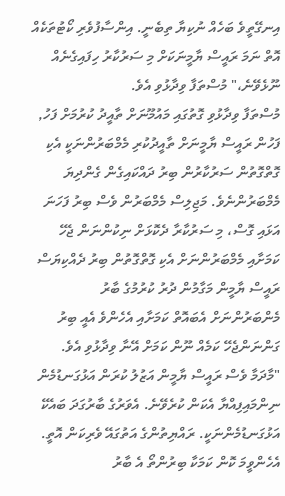އިނގޭތީވެ ބަހެއް ނުކިޔާ ތިބެނީ. އިންސާފުވެރި ކޯޓުތަކެއް އޮތް ނަމަ ރައީސް ޔާމީނަކަށް މި ސަރުކާރު ހިފައިގެނެއް ނޫޅެވޭނެ،" މުސްތަފާ ވިދާޅުވި އެވެ.
މުސްތަފާ ވިދާޅުވި ގޮތުގައި މައުމޫނަށް ތާއީދު ކުރުމަށް ފަހު, ފަހުން ރައީސް ޔާމީނަށް ތާއީދުކުރި މެމްބަރުންނަކީ އެކި ގޮތްގޮތުން ސަރުކާރުން ބިރު ދައްކައިގެން ގެންދިޔަ މެމްބަރުންނެވެ. މަޖިލިސް މެމްބަރުން ވެސް ބިރު ފަހަނަ އަޅައި ގޮސް، މި ސަރުކާރާ ދެކޮޅަށް ނިކުންނަން ޖެހޭ ކަމަށާއި މެމްބަރުންނަށް އެކި ގޮތްގޮތުން ބިރު ދެއްކިޔަސް ރައީސް ޔާމީން މަގާމުން ދުރު ކުރުމުގެ ބާރު މެންބަރުންނަށް އެބައޮތް ކަމަށާއި އެހެންވެ އެއީ ބިރު ގަންނަންޖެހޭ ކަމެއް ނޫން ކަމަށް އޭނާ ވިދާޅުވި އެވެ.
"މާދަމާ ވެސް ރައީސް ޔާމީން އަޒުލު ކުރަން އަޅުގަނޑުމެން ނިންމައިފިއްޔާ އެކަން ކުރެވޭނެ. އެވަރުގެ ބާރުގަދަ ބައެކޭ އަޅުގަނޑުމެންނަކީ. ރައްޔިތުންގެ އަތުގައޭ ވެރިކަން އޮތީ. އެހެންވީމަ ކޮން ކަމަކާ ބިރުންތޯ އެ ބާރު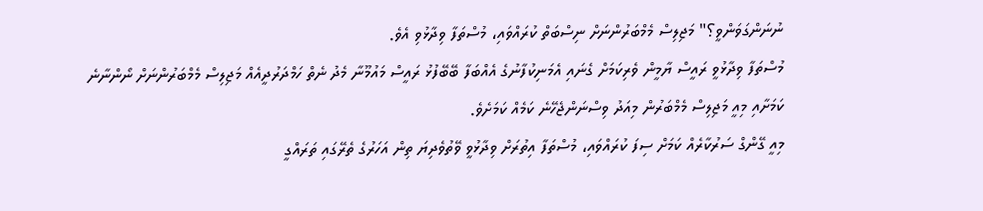ނުނަންގަވަންވީ؟" މަޖިލިސް މެމްބަރުންނަށް ނިސްބަތް ކުރައްވައި، މުސްތަފާ ވިދާޅުވި އެވެ.
މުސްތަފާ ވިދާޅުވީ ރައީސް ޔާމީން ވެރިކަމަށް ގެނައި އެމަނިކުފާނުގެ އެއްބަފާ ބޭބޭފުޅު ރައީސް މައުމޫނާ މެދު ނެތް ހަމްދަރުދީއެއް މަޖިލިސް މެމްބަރުންނަށް ނޯންނާނެ ކަމަށާއި މިއީ މަޖިލިސް މެމްބަރުން މިއަދު ވިސްނަންޖެހޭނެ ކަމެއް ކަމަށެވެ.
މިއީ ގޭންގް ސަރުކާރެއް ކަމަށް ސިފަ ކުރައްވައި، މުސްތަފާ އިތުރަށް ވިދާޅުވީ ވޭތުވެދިޔަ ތިން އަހަރުގެ ތެރޭގައި ތަރައްގީ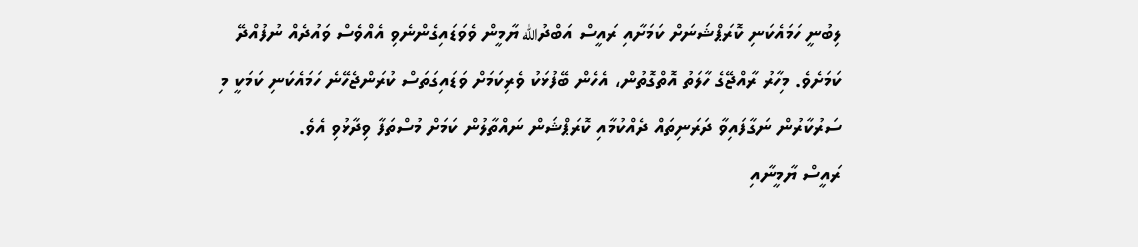ލިބުނީ ހަމައެކަނި ކޮރަޕްޝަނަށް ކަމަށާއި ރައީސް އަބްދުالله ޔާމީން ވެވަޑައިގެންނެވި އެއްވެސް ވައުދެއް ނުފުއްދޭ ކަމަށެވެ. މިހާރު ރާއްޖޭގެ ހާލަތު އޮތްގޮތުން، އެހެން ބޭފުޅަކު ވެރިކަމަށް ވަޑައިގަތަސް ކުރަންޖެހޭނެ ހަމައެކަނި ކަމަކީ މި ސަރުކާރުން ނަގާފައިވާ ދަރަނިތައް ދެއްކުމާއި ކޮރަޕްޝަން ނައްތާލުން ކަމަށް މުސްތަފާ ވިދާޅުވި އެވެ.
ރައީސް ޔާމީނާއި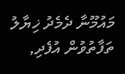މައުމޫނާ ދެމެދު ޚިޔާލު ތަފާތުވުން އުފެދި,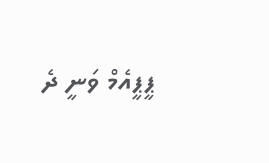ޕީޕީއެމް ވަނީ ދެ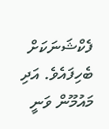ފެކްޝަނަކަށް ބެހިފައެވެ. އަދި މައުމޫން ވަނީ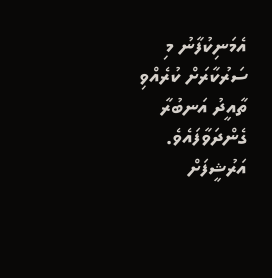އެމަނިކުފާނު މި ސަރުކާރަށް ކުރެއްވި ތާއީދު އަނބުރާ ގެންދަވާފައެވެ.
އަރުޝީފަށް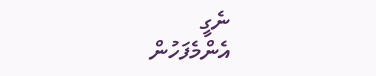ނެގީ
އެންމެފަހުން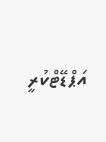އަޕްޑޭޓްކުރީ